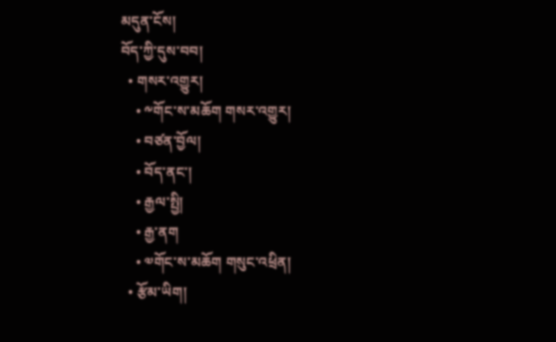མདུན་ངོས།
བོད་ཀྱི་དུས་བབ།
  • གསར་འགྱུར།
    • ༸གོང་ས་མཆོག གསར་འགྱུར།
    • བཙན་བྱོལ།
    • བོད་ནང་།
    • རྒྱལ་སྤྱི།
    • རྒྱ་ནག
    • ༧གོང་ས་མཆོག གསུང་འཕྲིན།
  • རྩོམ་ཡིག།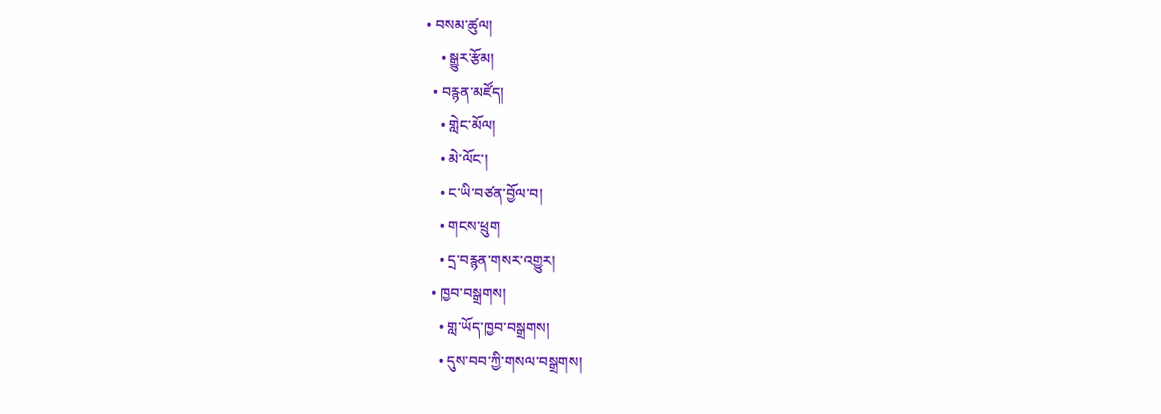• བསམ་ཚུལ།
    • སྒྱུར་རྩོམ།
  • བརྙན་མཛོད།
    • གླེང་མོལ།
    • མེ་ལོང་།
    • ང་ཡི་བཙན་བྱོལ་བ།
    • གངས་ཕྲུག
    • དྲ་བརྙན་གསར་འགྱུར།
  • ཁྱབ་བསྒྲགས།
    • གླ་ཡོད་ཁྱབ་བསྒྲགས།
    • དུས་བབ་ཀྱི་གསལ་བསྒྲགས།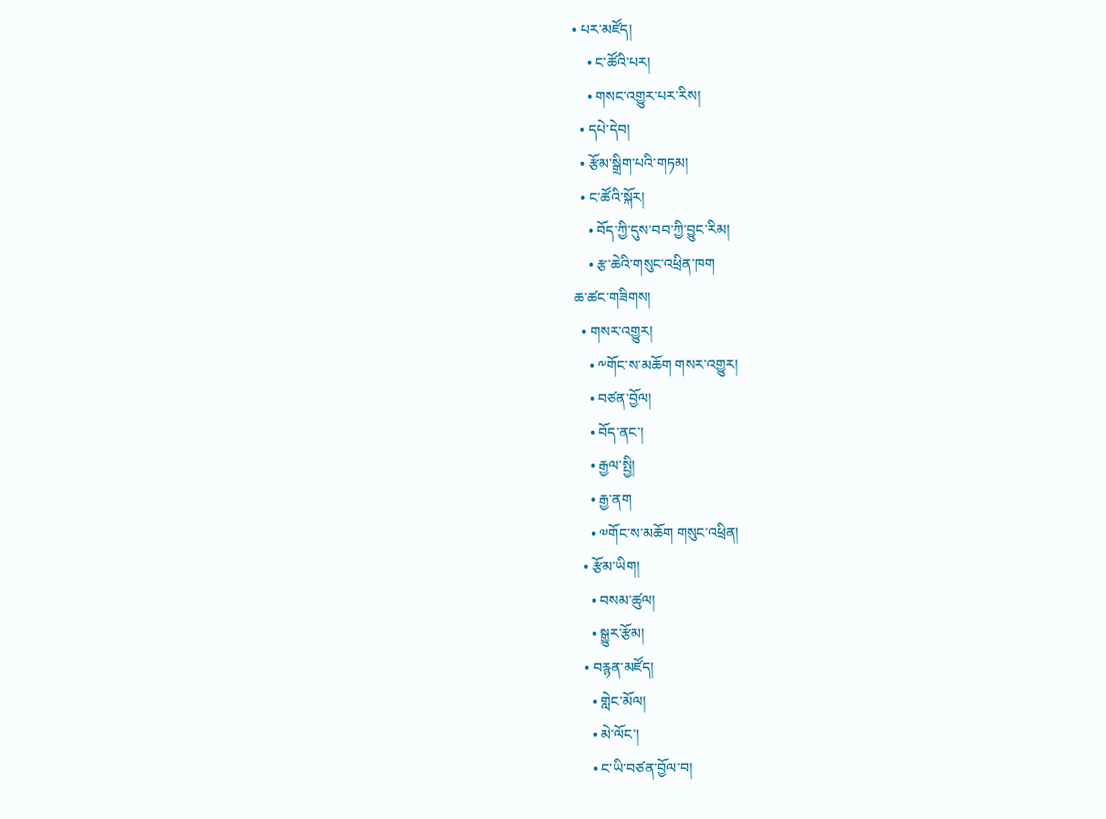• པར་མཛོད།
    • ང་ཚོའི་པར།
    • གསང་འགྱུར་པར་རིས།
  • དཔེ་དེབ།
  • རྩོམ་སྒྲིག་པའི་གཏམ།
  • ང་ཚོའི་སྐོར།
    • བོད་ཀྱི་དུས་བབ་ཀྱི་བྱུང་རིམ།
    • རྩ་ཆེའི་གསུང་འཕྲིན་ཁག
ཆ་ཚང་གཟིགས།
  • གསར་འགྱུར།
    • ༸གོང་ས་མཆོག གསར་འགྱུར།
    • བཙན་བྱོལ།
    • བོད་ནང་།
    • རྒྱལ་སྤྱི།
    • རྒྱ་ནག
    • ༧གོང་ས་མཆོག གསུང་འཕྲིན།
  • རྩོམ་ཡིག།
    • བསམ་ཚུལ།
    • སྒྱུར་རྩོམ།
  • བརྙན་མཛོད།
    • གླེང་མོལ།
    • མེ་ལོང་།
    • ང་ཡི་བཙན་བྱོལ་བ།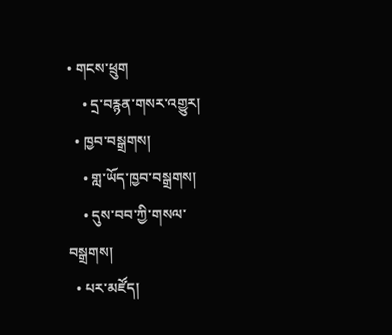• གངས་ཕྲུག
    • དྲ་བརྙན་གསར་འགྱུར།
  • ཁྱབ་བསྒྲགས།
    • གླ་ཡོད་ཁྱབ་བསྒྲགས།
    • དུས་བབ་ཀྱི་གསལ་བསྒྲགས།
  • པར་མཛོད།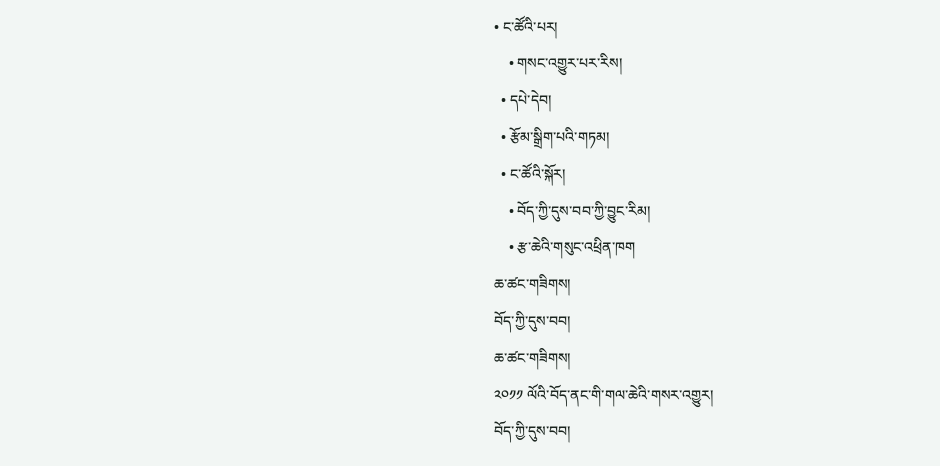• ང་ཚོའི་པར།
    • གསང་འགྱུར་པར་རིས།
  • དཔེ་དེབ།
  • རྩོམ་སྒྲིག་པའི་གཏམ།
  • ང་ཚོའི་སྐོར།
    • བོད་ཀྱི་དུས་བབ་ཀྱི་བྱུང་རིམ།
    • རྩ་ཆེའི་གསུང་འཕྲིན་ཁག
ཆ་ཚང་གཟིགས།
བོད་ཀྱི་དུས་བབ།
ཆ་ཚང་གཟིགས།
༢༠༡༡ ལོའི་བོད་ནང་གི་གལ་ཆེའི་གསར་འགྱུར།
བོད་ཀྱི་དུས་བབ།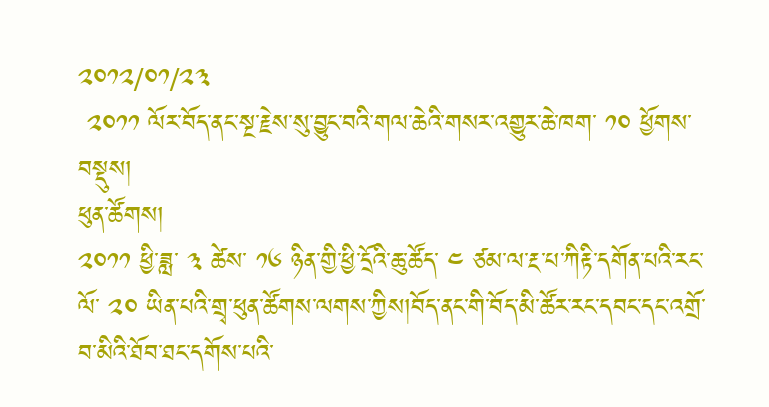༢༠༡༢/༠༡/༢༣
 ༢༠༡༡ ལོར་བོད་ནང་སྔ་རྗེས་སུ་བྱུང་བའི་གལ་ཆེའི་གསར་འགྱུར་ཆེ་ཁག་ ༡༠ ཕྱོགས་བསྡུས།
ཕུན་ཚོགས།
༢༠༡༡ ཕྱི་ཟླ་ ༣ ཚེས་ ༡༦ ཉིན་གྱི་ཕྱི་དྲོའི་ཆུ་ཚོད་ ༤ ཙམ་ལ་རྔ་པ་ཀིརྟི་དགོན་པའི་རང་ལོ་ ༢༠ ཡིན་པའི་གྲྭ་ཕུན་ཚོགས་ལགས་ཀྱིས།བོད་ནང་གི་བོད་མི་ཚོར་རང་དབང་དང་འགྲོ་བ་མིའི་ཐོབ་ཐང་དགོས་པའི་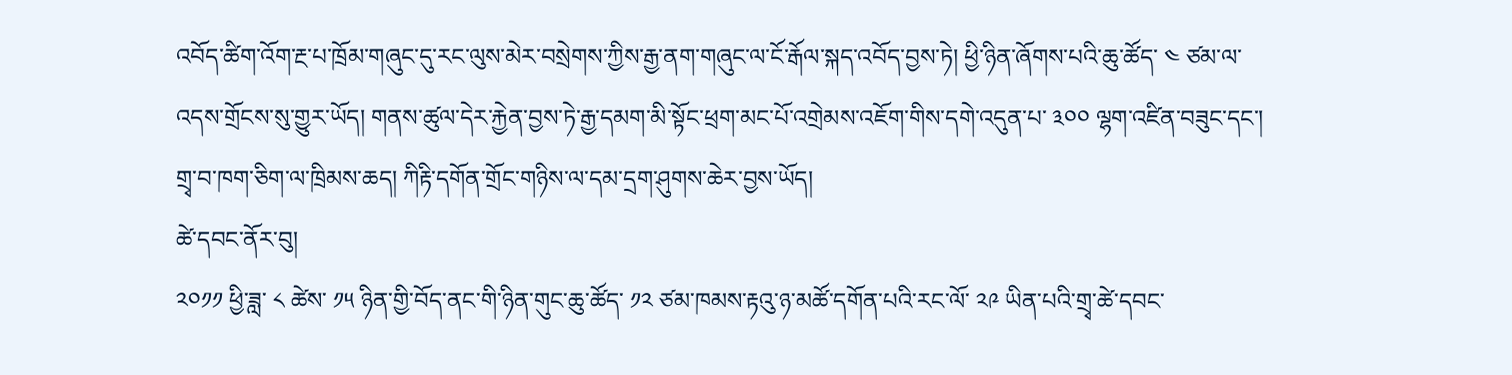འབོད་ཚིག་འོག་རྔ་པ་ཁྲོམ་གཞུང་དུ་རང་ལུས་མེར་བསྲེགས་ཀྱིས་རྒྱ་ནག་གཞུང་ལ་ངོ་རྒོལ་སྐད་འབོད་བྱས་ཏེ། ཕྱི་ཉིན་ཞོགས་པའི་ཆུ་ཚོད་ ༤ ཙམ་ལ་འདས་གྲོངས་སུ་གྱུར་ཡོད། གནས་ཚུལ་དེར་རྐྱེན་བྱས་ཏེ་རྒྱ་དམག་མི་སྟོང་ཕྲག་མང་པོ་འགྲེམས་འཇོག་གིས་དགེ་འདུན་པ་ ༣༠༠ ལྷག་འཛིན་བཟུང་དང་། གྲྭ་བ་ཁག་ཅིག་ལ་ཁྲིམས་ཆད། ཀིརྟི་དགོན་གྲོང་གཉིས་ལ་དམ་དྲག་ཤུགས་ཆེར་བྱས་ཡོད།
ཚེ་དབང་ནོར་བུ།
༢༠༡༡ ཕྱི་ཟླ་ ༨ ཚེས་ ༡༥ ཉིན་གྱི་བོད་ནང་གི་ཉིན་གུང་ཆུ་ཚོད་ ༡༢ ཙམ་ཁམས་རྟའུ་ཉ་མཚོ་དགོན་པའི་རང་ལོ་ ༢༩ ཡིན་པའི་གྲྭ་ཚེ་དབང་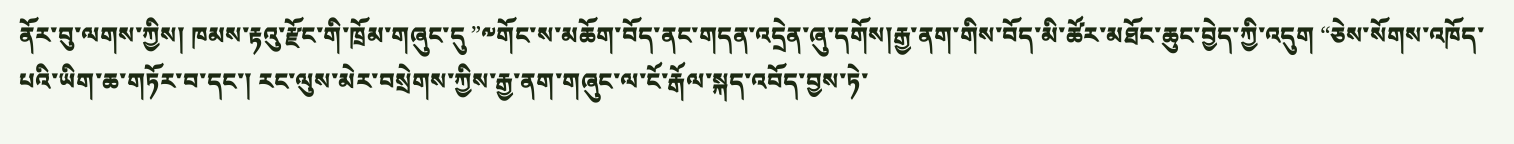ནོར་བུ་ལགས་ཀྱིས། ཁམས་རྟའུ་རྫོང་གི་ཁྲོམ་གཞུང་དུ ”༸གོང་ས་མཆོག་བོད་ནང་གདན་འདྲེན་ཞུ་དགོས།རྒྱ་ནག་གིས་བོད་མི་ཚོར་མཐོང་ཆུང་བྱེད་ཀྱི་འདུག “ཅེས་སོགས་འཁོད་པའི་ཡིག་ཆ་གཏོར་བ་དང་། རང་ལུས་མེར་བསྲེགས་ཀྱིས་རྒྱ་ནག་གཞུང་ལ་ངོ་རྒོལ་སྐད་འབོད་བྱས་ཏེ་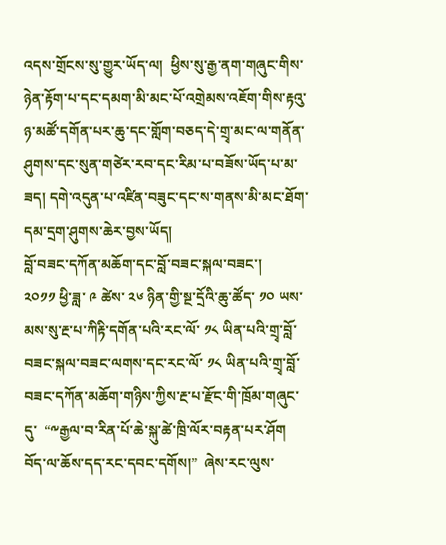འདས་གྲོངས་སུ་གྱུར་ཡོད་ལ།  ཕྱིས་སུ་རྒྱ་ནག་གཞུང་གིས་ཉེན་རྟོག་པ་དང་དམག་མི་མང་པོ་འགྲེམས་འཇོག་གིས་རྟའུ་ཉ་མཚོ་དགོན་པར་ཆུ་དང་གློག་བཅད་དེ་གྲྭ་མང་ལ་གནོན་ཤུགས་དང་སུན་གཙེར་རབ་དང་རིམ་པ་བཟོས་ཡོད་པ་མ་ཟད། དགེ་འདུན་པ་འཛིན་བཟུང་དང་ས་གནས་མི་མང་ཐོག་དམ་དྲག་ཤུགས་ཆེར་བྱས་ཡོད།
བློ་བཟང་དཀོན་མཆོག་དང་བློ་བཟང་སྐལ་བཟང་།
༢༠༡༡ ཕྱི་ཟླ་ ༩ ཚེས་ ༢༦ ཉིན་གྱི་སྔ་དྲོའི་ཆུ་ཚོད་ ༡༠ ཡས་མས་སུ་རྔ་པ་ཀིརྟི་དགོན་པའི་རང་ལོ་ ༡༨ ཡིན་པའི་གྲྭ་བློ་བཟང་སྐལ་བཟང་ལགས་དང་རང་ལོ་ ༡༨ ཡིན་པའི་གྲྭ་བློ་བཟང་དཀོན་མཆོག་གཉིས་ཀྱིས་རྔ་པ་རྫོང་གི་ཁྲོམ་གཞུང་དུ་  “༸རྒྱལ་བ་རིན་པོ་ཆེ་སྐུ་ཚེ་ཁྲི་ལོར་བརྟན་པར་ཤོག བོད་ལ་ཆོས་དད་རང་དབང་དགོས།”  ཞེས་རང་ལུས་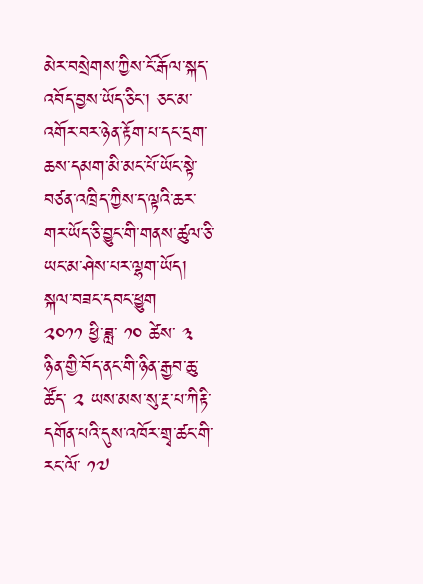མེར་བསྲེགས་ཀྱིས་ངོ་རྒོལ་སྐད་འབོད་བྱས་ཡོད་ཅིང་། ཅང་མ་འགོར་བར་ཉེན་རྟོག་པ་དང་དྲག་ཆས་དམག་མི་མང་པོ་ཡོང་སྟེ་བཙན་འཁྲིད་ཀྱིས་ད་ལྟའི་ཆར་གར་ཡོད་ཅི་བྱུང་གི་གནས་ཚུལ་ཅི་ཡང་མ་ཤེས་པར་ལྷག་ཡོད།
སྐལ་བཟང་དབང་ཕྱུག
༢༠༡༡ ཕྱི་ཟླ་ ༡༠ ཚེས་ ༣ ཉིན་གྱི་བོད་ནང་གི་ཉིན་རྒྱབ་ཆུ་ཚོད་ ༢ ཡས་མས་སུ་རྔ་པ་ཀིརྟི་དགོན་པའི་དུས་འཁོར་གྲྭ་ཚང་གི་རང་ལོ་ ༡༧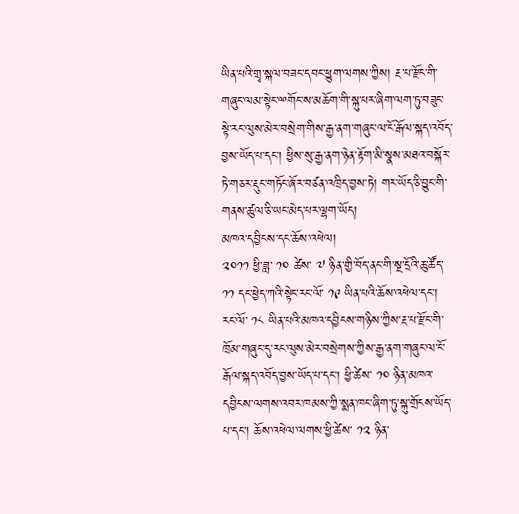ཡིན་པའི་གྲྭ་སྐལ་བཟང་དབང་ཕྱུག་ལགས་ཀྱིས། རྔ་པ་རྫོང་གི་གཞུང་ལམ་སྟེང་ྋགོང་ས་མཆོག་གི་སྐུ་པར་ཞིག་ལག་ཏུ་བཟུང་སྟེ་རང་ལུས་མེར་བསྲེག་གིས་རྒྱ་ནག་གཞུང་ལ་ངོ་རྒོལ་སྐད་འབོད་བྱས་ཡོད་པ་དང་། ཕྱིས་སུ་རྒྱ་ནག་ཉེན་རྟོག་མི་སྣས་མཐའ་བསྐོར་ཏེ་གཅར་རྡུང་གཏོང་ཞོར་བཙན་འཁྲིད་བྱས་ཏེ། གར་ཡོད་ཅི་བྱུང་གི་གནས་ཚུལ་ཅི་ཡང་མེད་པར་ལྷག་ཡོད།
མཁའ་དབྱིངས་དང་ཆོས་འཕེལ།
༢༠༡༡ ཕྱི་ཟླ་ ༡༠ ཚེས་ ༧ ཉིན་གྱི་བོད་ནང་གི་སྔ་དྲོའི་ཆུ་ཚོད་ ༡༡ དང་ཕྱེད་ཀའི་སྟེང་རང་ལོ་ ༡༩ ཡིན་པའི་ཆོས་འཕེལ་དང་། རང་ལོ་ ༡༨ ཡིན་པའི་མཁའ་དབྱིངས་གཉིས་ཀྱིས་རྔ་པ་རྫོང་གི་ཁྲོམ་གཞུང་དུ་རང་ལུས་མེར་བསྲེགས་ཀྱིས་རྒྱ་ནག་གཞུང་ལ་ངོ་རྒོལ་སྐད་འབོད་བྱས་ཡོད་པ་དང་། ཕྱི་ཚེས་ ༡༠ ཉིན་མཁའ་དབྱིངས་ལགས་འབར་ཁམས་ཀྱི་སྨན་ཁང་ཞིག་ཏུ་སྐུ་གྲོངས་ཡོད་པ་དང་། ཆོས་འཕེལ་ལགས་ཕྱི་ཚེས་ ༡༢ ཉིན་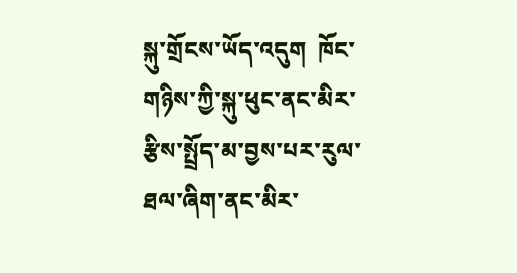སྐུ་གྲོངས་ཡོད་འདུག  ཁོང་གཉིས་ཀྱི་སྐུ་ཕུང་ནང་མིར་རྩིས་སྤྲོད་མ་བྱས་པར་རུལ་ཐལ་ཞིག་ནང་མིར་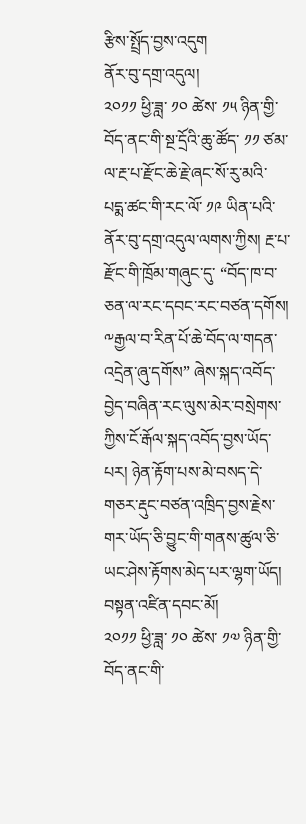རྩིས་སྤྲོད་བྱས་འདུག
ནོར་བུ་དགྲ་འདུལ།
༢༠༡༡ ཕྱི་ཟླ་ ༡༠ ཚེས་ ༡༥ ཉིན་གྱི་བོད་ནང་གི་སྔ་དྲོའི་ཆུ་ཚོད་ ༡༡ ཙམ་ལ་རྔ་པ་རྫོང་ཆེ་རྗེ་ཞང་སོ་རུ་མའི་པདྨ་ཚང་གི་རང་ལོ་ ༡༩ ཡིན་པའི་ནོར་བུ་དགྲ་འདུལ་ལགས་ཀྱིས། རྔ་པ་རྫོང་གི་ཁྲོམ་གཞུང་དུ་ “བོད་ཁ་བ་ཅན་ལ་རང་དབང་རང་བཙན་དགོས། ༸རྒྱལ་བ་རིན་པོ་ཆེ་བོད་ལ་གདན་འདྲེན་ཞུ་དགོས” ཞེས་སྐད་འབོད་བྱེད་བཞིན་རང་ལུས་མེར་བསྲེགས་ཀྱིས་ངོ་རྒོལ་སྐད་འབོད་བྱས་ཡོད་པར། ཉེན་རྟོག་པས་མེ་བསད་དེ་གཅར་རྡུང་བཙན་འཁྲིད་བྱས་རྗེས་གར་ཡོད་ཅི་བྱུང་གི་གནས་ཚུལ་ཅི་ཡང་ཤེས་རྟོགས་མེད་པར་ལྷག་ཡོད།
བསྟན་འཛིན་དབང་མོ།
༢༠༡༡ ཕྱི་ཟླ་ ༡༠ ཚེས་ ༡༧ ཉིན་གྱི་བོད་ནང་གི་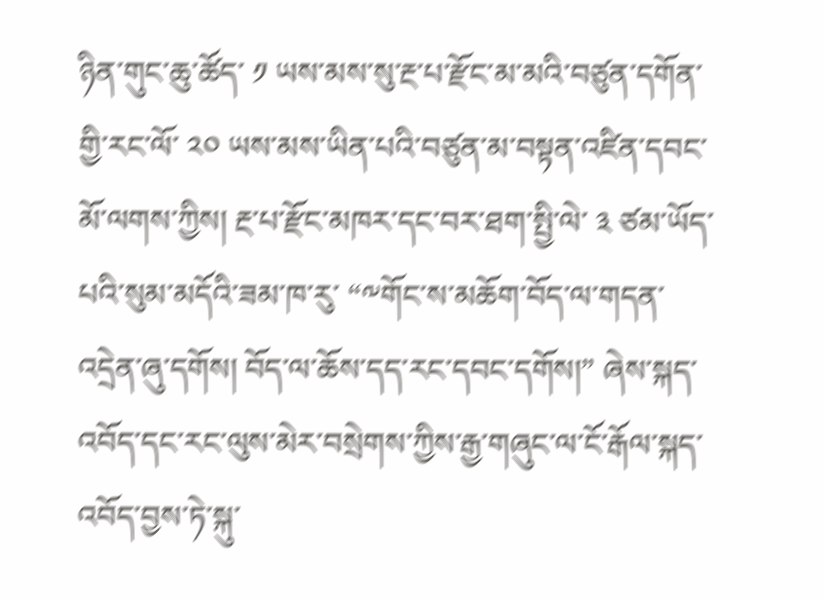ཉིན་གུང་ཆུ་ཚོད་ ༡ ཡས་མས་སུ་རྔ་པ་རྫོང་མ་མའི་བཙུན་དགོན་གྱི་རང་ལོ་ ༢༠ ཡས་མས་ཡིན་པའི་བཙུན་མ་བསྟན་འཛིན་དབང་མོ་ལགས་ཀྱིས། རྔ་པ་རྫོང་མཁར་དང་བར་ཐག་སྤྱི་ལེ་ ༣ ཙམ་ཡོད་པའི་སུམ་མདོའི་ཟམ་ཁ་རུ་ “༸གོང་ས་མཆོག་བོད་ལ་གདན་འདྲེན་ཞུ་དགོས། བོད་ལ་ཆོས་དད་རང་དབང་དགོས།” ཞེས་སྐད་འབོད་དང་རང་ལུས་མེར་བསྲེགས་ཀྱིས་རྒྱ་གཞུང་ལ་ངོ་རྒོལ་སྐད་འབོད་བྱས་ཏེ་སྐུ་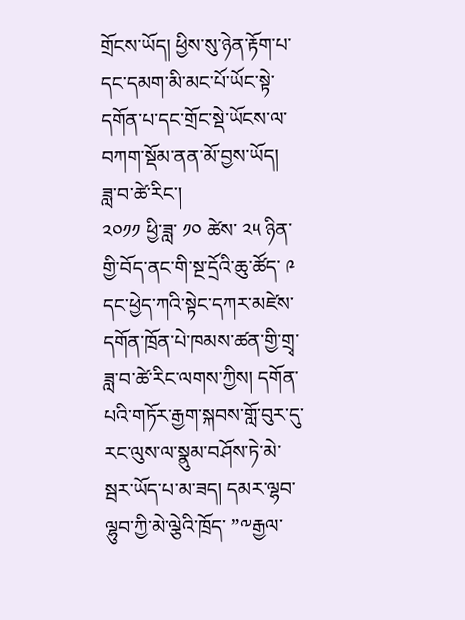གྲོངས་ཡོད། ཕྱིས་སུ་ཉེན་རྟོག་པ་དང་དམག་མི་མང་པོ་ཡོང་སྟེ་དགོན་པ་དང་གྲོང་སྡེ་ཡོངས་ལ་བཀག་སྡོམ་ནན་མོ་བྱས་ཡོད།
ཟླ་བ་ཚེ་རིང་།
༢༠༡༡ ཕྱི་ཟླ་ ༡༠ ཚེས་ ༢༥ ཉིན་གྱི་བོད་ནང་གི་སྔ་དྲོའི་ཆུ་ཚོད་ ༩ དང་ཕྱེད་ཀའི་སྟེང་དཀར་མཛེས་དགོན་ཁྲོན་པེ་ཁམས་ཚན་གྱི་གྲྭ་ཟླ་བ་ཚེ་རིང་ལགས་ཀྱིས། དགོན་པའི་གཏོར་རྒྱག་སྐབས་གློ་བུར་དུ་རང་ལུས་ལ་སྣུམ་བཤོས་ཏེ་མེ་སྦར་ཡོད་པ་མ་ཟད། དམར་ལྷབ་ལྷུབ་ཀྱི་མེ་ལྕེའི་ཁྲོད་ ”༸རྒྱལ་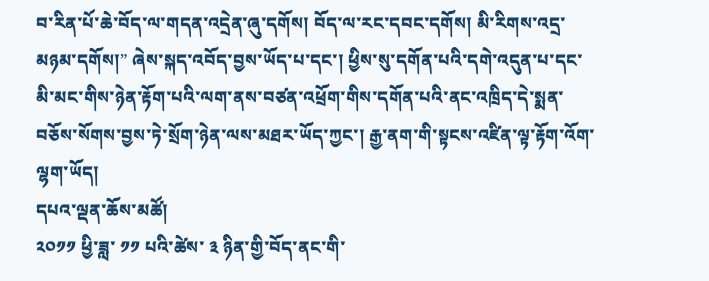བ་རིན་པོ་ཆེ་བོད་ལ་གདན་འདྲེན་ཞུ་དགོས། བོད་ལ་རང་དབང་དགོས། མི་རིགས་འདྲ་མཉམ་དགོས།” ཞེས་སྐད་འབོད་བྱས་ཡོད་པ་དང་། ཕྱིས་སུ་དགོན་པའི་དགེ་འདུན་པ་དང་མི་མང་གིས་ཉེན་རྟོག་པའི་ལག་ནས་བཙན་འཕྲོག་གིས་དགོན་པའི་ནང་འཁྲིད་དེ་སྨན་བཅོས་སོགས་བྱས་ཏེ་སྲོག་ཉེན་ལས་མཐར་ཡོད་ཀྱང་། རྒྱ་ནག་གི་སྟངས་འཛིན་ལྟ་རྟོག་འོག་ལྷག་ཡོད།
དཔའ་ལྡན་ཆོས་མཚོ།
༢༠༡༡ ཕྱི་ཟླ་ ༡༡ པའི་ཚེས་ ༣ ཉིན་གྱི་བོད་ནང་གི་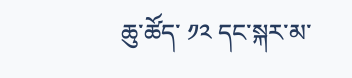ཆུ་ཚོད་ ༡༢ དང་སྐར་མ་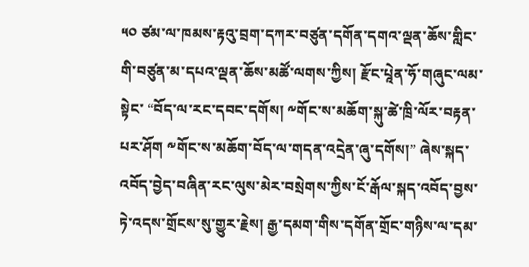༥༠ ཙམ་ལ་ཁམས་རྟའུ་བྲག་དཀར་བཙུན་དགོན་དགའ་ལྡན་ཆོས་གླིང་གི་བཙུན་མ་དཔའ་ལྡན་ཆོས་མཚོ་ལགས་ཀྱིས། རྫོང་པཱེན་ཧོ་གཞུང་ལམ་སྟེང་ “བོད་ལ་རང་དབང་དགོས། ༸གོང་ས་མཆོག་སྐུ་ཚེ་ཁྲི་ལོར་བརྟན་པར་ཤོག ༸གོང་ས་མཆོག་བོད་ལ་གདན་འདྲེན་ཞུ་དགོས།” ཞེས་སྐད་འབོད་བྱེད་བཞིན་རང་ལུས་མེར་བསྲེགས་ཀྱིས་ངོ་རྒོལ་སྐད་འབོད་བྱས་ཏེ་འདས་གྲོངས་སུ་གྱུར་རྗེས། རྒྱ་དམག་གིས་དགོན་གྲོང་གཉིས་ལ་དམ་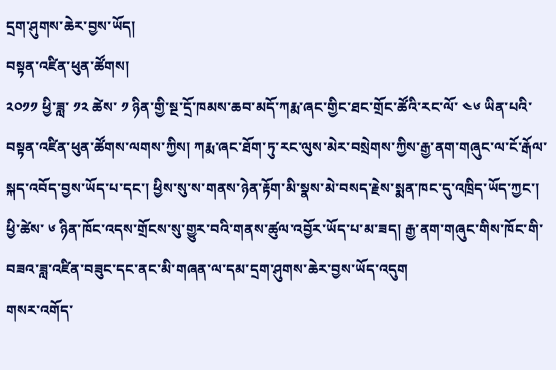དྲག་ཤུགས་ཆེར་བྱས་ཡོད།
བསྟན་འཛིན་ཕུན་ཚོགས།
༢༠༡༡ ཕྱི་ཟླ་ ༡༢ ཚེས་ ༡ ཉིན་གྱི་སྔ་དྲོ་ཁམས་ཆབ་མདོ་ཀརྨ་ཞང་གྱིང་ཐང་གྲོང་ཚོའི་རང་ལོ་ ༤༦ ཡིན་པའི་བསྟན་འཛིན་ཕུན་ཚོགས་ལགས་ཀྱིས། ཀརྨ་ཞང་ཐོག་ཏུ་རང་ལུས་མེར་བསྲེགས་ཀྱིས་རྒྱ་ནག་གཞུང་ལ་ངོ་རྒོལ་སྐད་འབོད་བྱས་ཡོད་པ་དང་། ཕྱིས་སུ་ས་གནས་ཉེན་རྟོག་མི་སྣས་མེ་བསད་རྗེས་སྨན་ཁང་དུ་འཁྲིད་ཡོད་ཀྱང་། ཕྱི་ཚེས་ ༦ ཉིན་ཁོང་འདས་གྲོངས་སུ་གྱུར་བའི་གནས་ཚུལ་འབྱོར་ཡོད་པ་མ་ཟད། རྒྱ་ནག་གཞུང་གིས་ཁོང་གི་བཟའ་ཟླ་འཛིན་བཟུང་དང་ནང་མི་གཞན་ལ་དམ་དྲག་ཤུགས་ཆེར་བྱས་ཡོད་འདུག
གསར་འགོད་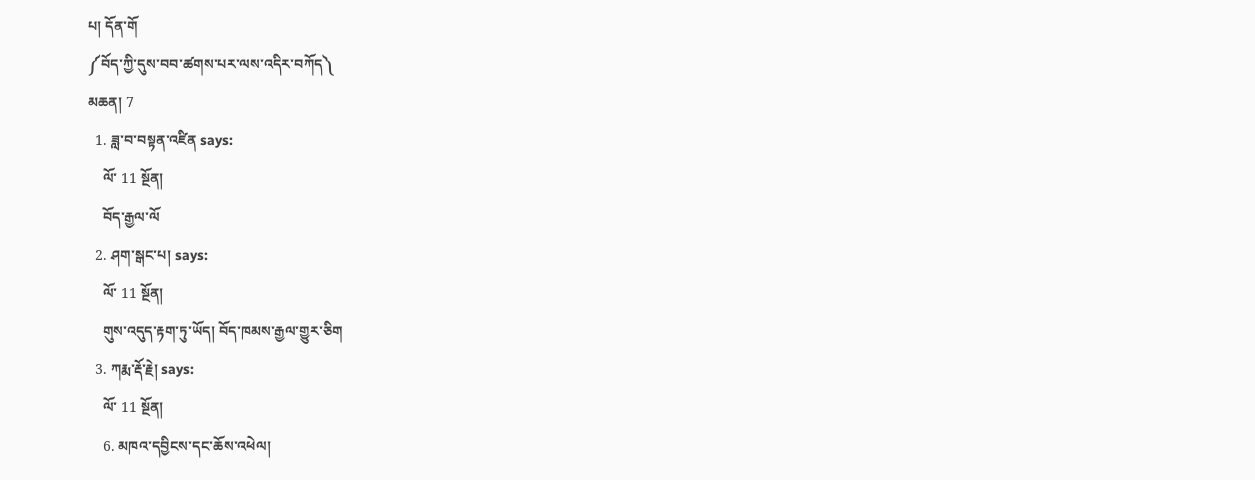པ། དོན་གོ
༼བོད་ཀྱི་དུས་བབ་ཚགས་པར་ལས་འདིར་བཀོད༽
མཆན། 7
  1. ཟླ་བ་བསྟན་འཛིན says:
    ལོ་ 11 སྔོན།
    བོད་རྒྱལ་ལོ
  2. ཤག་སྒང་པ། says:
    ལོ་ 11 སྔོན།
    གུས་འདུད་རྟག་ཏུ་ཡོད། བོད་ཁམས་རྒྱལ་གྱུར་ཅིག
  3. ཀརྨ་རྡོ་རྗེ། says:
    ལོ་ 11 སྔོན།
    6. མཁའ་དབྱིངས་དང་ཆོས་འཕེལ།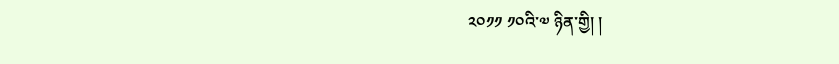༢༠༡༡ ༡༠འི་༧ ཉིན་གྱི། །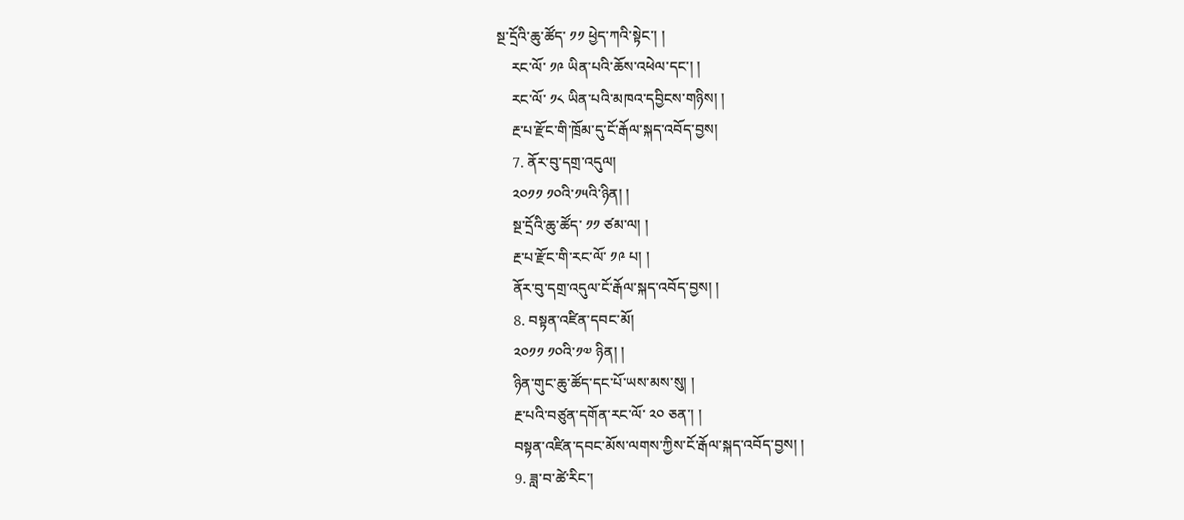སྔ་དྲོའི་ཆུ་ཚོད་ ༡༡ ཕྱེད་ཀའི་སྟེང་། །
    རང་ལོ་ ༡༩ ཡིན་པའི་ཆོས་འཕེལ་དང་། །
    རང་ལོ་ ༡༨ ཡིན་པའི་མཁའ་དབྱིངས་གཉིས། །
    རྔ་པ་རྫོང་གི་ཁྲོམ་དུ་ངོ་རྒོལ་སྐད་འབོད་བྱས།
    7. ནོར་བུ་དགྲ་འདུལ།
    ༢༠༡༡ ༡༠འི་༡༥འི་ཉིན། །
    སྔ་དྲོའི་ཆུ་ཚོད་ ༡༡ ཙམ་ལ། །
    རྔ་པ་རྫོང་གི་རང་ལོ་ ༡༩ པ། །
    ནོར་བུ་དགྲ་འདུལ་ངོ་རྒོལ་སྐད་འབོད་བྱས། །
    8. བསྟན་འཛིན་དབང་མོ།
    ༢༠༡༡ ༡༠འི་༡༧ ཉིན། །
    ཉིན་གུང་ཆུ་ཚོད་དང་པོ་ཡས་མས་སུ། །
    རྔ་པའི་བཙུན་དགོན་རང་ལོ་ ༢༠ ཅན་། །
    བསྟན་འཛིན་དབང་མོས་ལགས་ཀྱིས་ངོ་རྒོལ་སྐད་འབོད་བྱས། །
    9. ཟླ་བ་ཚེ་རིང་།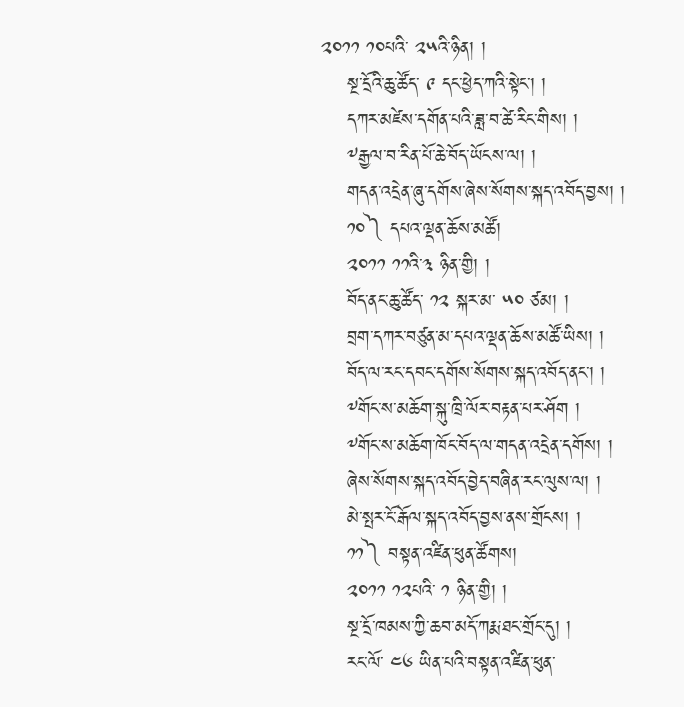༢༠༡༡ ༡༠པའི་ ༢༥འི་ཉིན། །
    སྔ་དྲོའི་ཆུ་ཚོད་ ༩ དང་ཕྱེད་ཀའི་སྟེང་། །
    དཀར་མཛེས་དགོན་པའི་ཟླ་བ་ཚེ་རིང་གིས། །
    ༸རྒྱལ་བ་རིན་པོ་ཆེ་བོད་ཡོངས་ལ། །
    གདན་འདྲེན་ཞུ་དགོས་ཞེས་སོགས་སྐད་འབོད་བྱས། །
    ༡༠༽ དཔའ་ལྡན་ཆོས་མཚོ།
    ༢༠༡༡ ༡༡འི་༣ ཉིན་གྱི། །
    བོད་ནང་ཆུ་ཚོད་ ༡༢ སྐར་མ་ ༥༠ ཙམ། །
    བྲག་དཀར་བཙུན་མ་དཔའ་ལྡན་ཆོས་མཚོ་ཡིས། །
    བོད་ལ་རང་དབང་དགོས་སོགས་སྐད་འབོད་ནང་། །
    ༸གོང་ས་མཆོག་སྐུ་ཁྲི་ལོར་བརྟན་པར་ཤོག །
    ༸གོང་ས་མཆོག་ཁོང་བོད་ལ་གདན་འདྲེན་དགོས། །
    ཞེས་སོགས་སྐད་འབོད་བྱེད་བཞིན་རང་ལུས་ལ། །
    མེ་སྤར་ངོ་རྒོལ་སྐད་འབོད་བྱས་ནས་གྲོངས། །
    ༡༡༽ བསྟན་འཛིན་ཕུན་ཚོགས།
    ༢༠༡༡ ༡༢པའི་ ༡ ཉིན་གྱི། །
    སྔ་དྲོ་ཁམས་ཀྱི་ཆབ་མདོ་ཀརྨ་ཐང་གྲོང་དུ། །
    རང་ལོ་ ༤༦ ཡིན་པའི་བསྟན་འཛིན་ཕུན་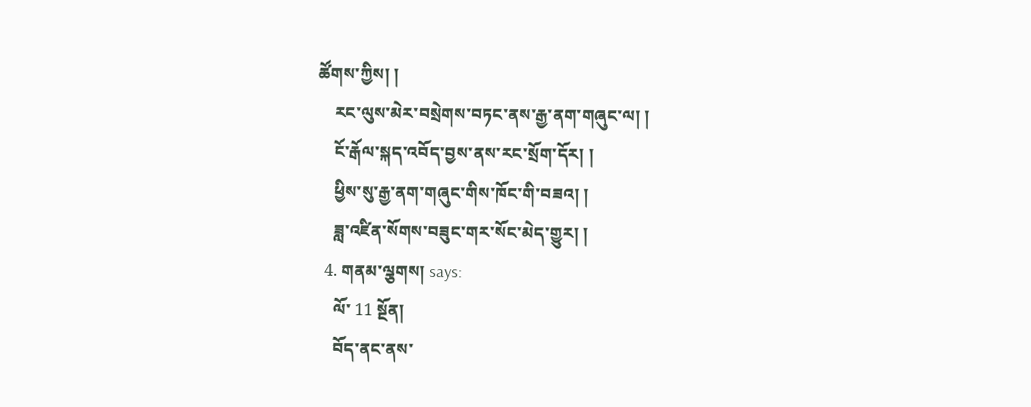ཚོགས་ཀྱིས། །
    རང་ལུས་མེར་བསྲེགས་བཏང་ནས་རྒྱ་ནག་གཞུང་ལ། །
    ངོ་རྒོལ་སྐད་འབོད་བྱས་ནས་རང་སྲོག་དོར། །
    ཕྱིས་སུ་རྒྱ་ནག་གཞུང་གིས་ཁོང་གི་བཟའ། །
    ཟླ་འཛིན་སོགས་བཟུང་གར་སོང་མེད་གྱུར། །
  4. གནམ་ལྕགས། says:
    ལོ་ 11 སྔོན།
    བོད་ནང་ནས་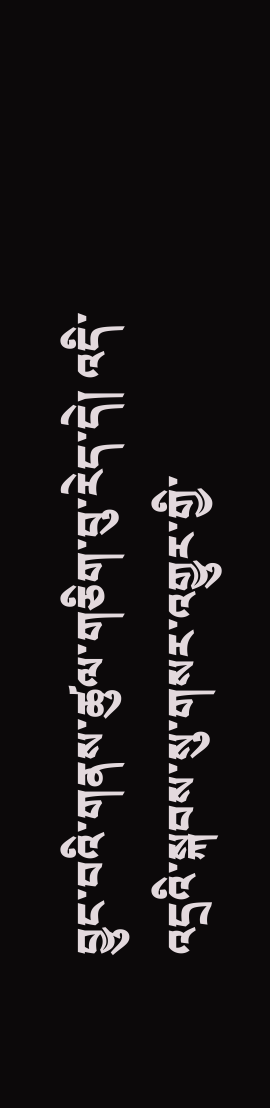བྱུང་བའི་གནས་ཚུལ་གཅིག་བུ་རེད་དེ། འདི་འདྲའི་སྐབས་སུ་གསར་འགྱུར་གྱི་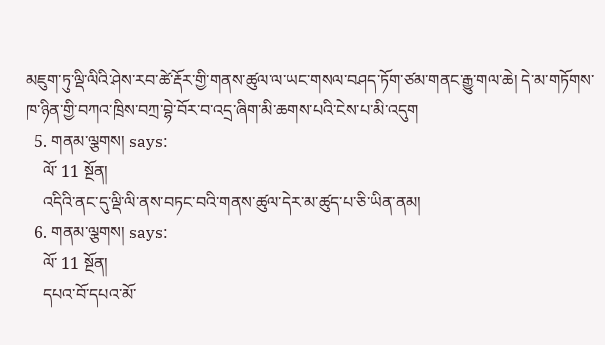མཇུག་ཏུ་ལྡི་ལིའི་ཤེས་རབ་ཚེ་རྡོར་གྱི་གནས་ཚུལ་ལ་ཡང་གསལ་བཤད་ཏོག་ཙམ་གནང་རྒྱུ་གལ་ཆེ། དེ་མ་གཏོགས་ཁ་ཉིན་གྱི་བཀའ་ཁྲིས་བཀྲ་བྷེ་བོར་བ་འདྲ་ཞིག་མི་ཆགས་པའི་ངེས་པ་མི་འདུག
  5. གནམ་ལྕགས། says:
    ལོ་ 11 སྔོན།
    འདིའི་ནང་དུ་ལྡི་ལི་ནས་བཏང་བའི་གནས་ཚུལ་དེར་མ་ཚུད་པ་ཅི་ཡིན་ནམ།
  6. གནམ་ལྕགས། says:
    ལོ་ 11 སྔོན།
    དཔའ་བོ་དཔའ་མོ་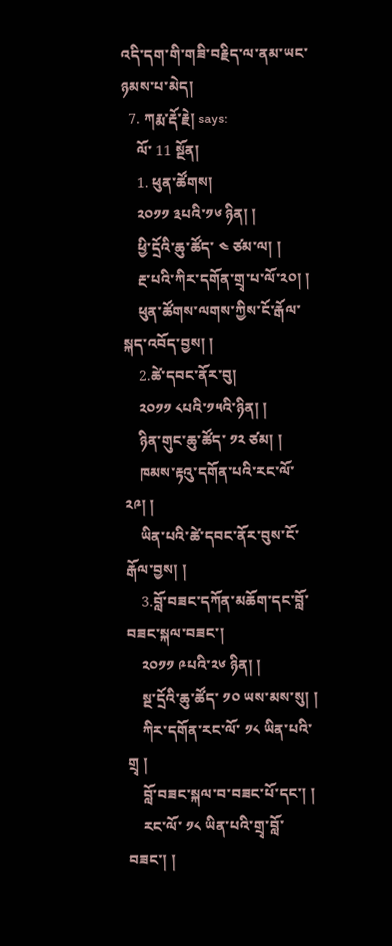འདི་དག་གི་གཟི་བརྗིད་ལ་ནམ་ཡང་ཉམས་པ་མེད།
  7. ཀརྨ་རྡོ་རྗེ། says:
    ལོ་ 11 སྔོན།
    1. ཕུན་ཚོགས།
    ༢༠༡༡ ༣པའི་༡༦ ཉིན། །
    ཕྱི་དྲོའི་ཆུ་ཚོད་ ༤ ཙམ་ལ། །
    རྔ་པའི་ཀིར་དགོན་གྲྭ་པ་ལོ་༢༠། །
    ཕུན་ཚོགས་ལགས་ཀྱིས་ངོ་རྒོལ་སྐད་འབོད་བྱས། །
    2.ཚེ་དབང་ནོར་བུ།
    ༢༠༡༡ ༨པའི་༡༥འི་ཉིན། །
    ཉིན་གུང་ཆུ་ཚོད་ ༡༢ ཙམ། །
    ཁམས་རྟའུ་དགོན་པའི་རང་ལོ་ ༢༩། །
    ཡིན་པའི་ཚེ་དབང་ནོར་བུས་ངོ་རྒོལ་བྱས། །
    3.བློ་བཟང་དཀོན་མཆོག་དང་བློ་བཟང་སྐལ་བཟང་།
    ༢༠༡༡ ༩པའི་༢༦ ཉིན། །
    སྔ་དྲོའི་ཆུ་ཚོད་ ༡༠ ཡས་མས་སུ། །
    ཀིར་དགོན་རང་ལོ་ ༡༨ ཡིན་པའི་གྲྭ །
    བློ་བཟང་སྐལ་བ་བཟང་པོ་དང་། །
    རང་ལོ་ ༡༨ ཡིན་པའི་གྲྭ་བློ་བཟང་། །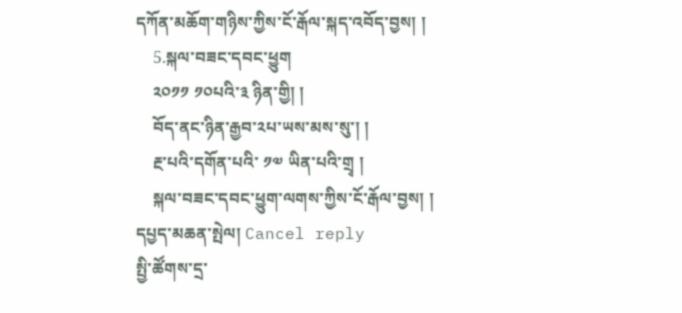དཀོན་མཆོག་གཉིས་ཀྱིས་ངོ་རྒོལ་སྐད་འབོད་བྱས། །
    5.སྐལ་བཟང་དབང་ཕྱུག
    ༢༠༡༡ ༡༠པའི་༣ ཉིན་གྱི། །
    བོད་ནང་ཉིན་རྒྱབ་༢པ་ཡས་མས་སུ་། །
    རྔ་པའི་དགོན་པའི་ ༡༧ ཡིན་པའི་གྲྭ །
    སྐལ་བཟང་དབང་ཕྱུག་ལགས་ཀྱིས་ངོ་རྒོལ་བྱས། །
དཔྱད་མཆན་སྤེལ། Cancel reply
སྤྱི་ཚོགས་དྲ་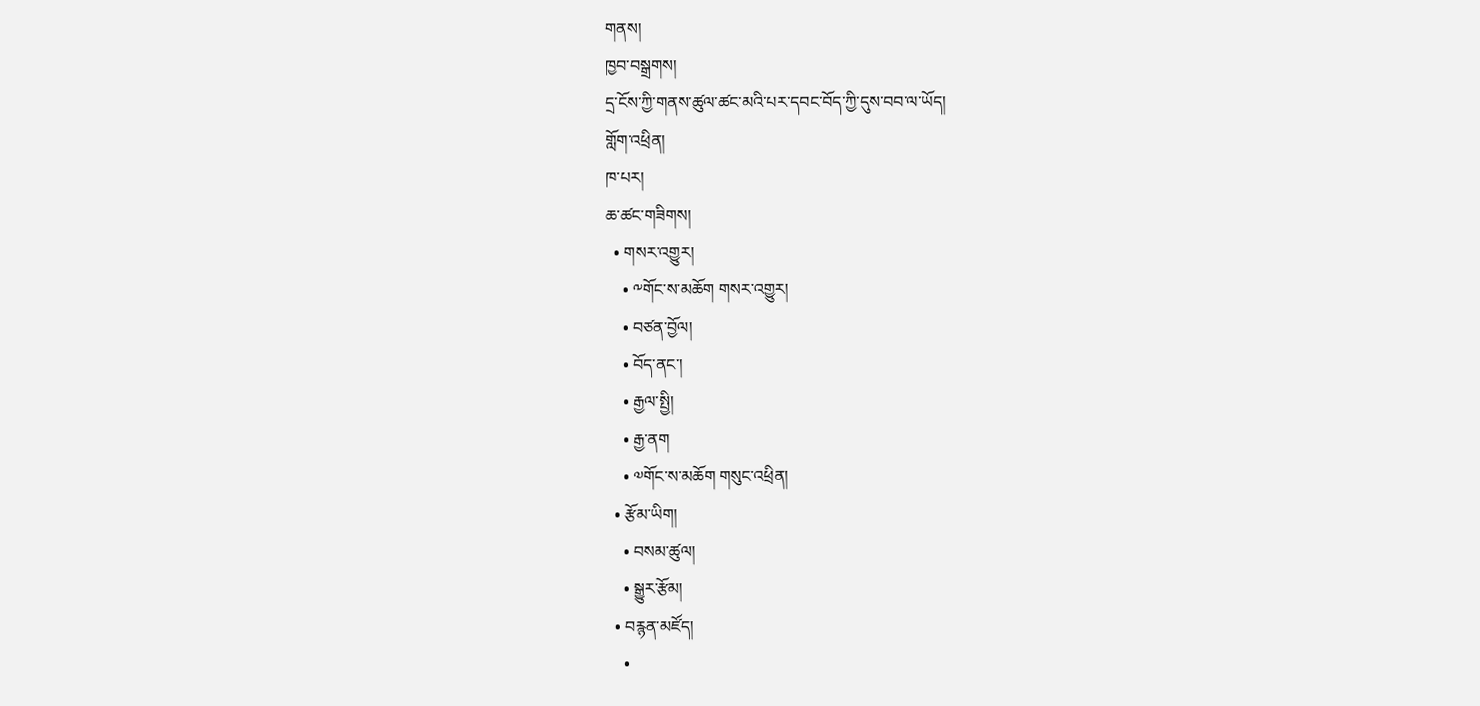གནས།
ཁྱབ་བསྒྲགས།
དྲ་ངོས་ཀྱི་གནས་ཚུལ་ཚང་མའི་པར་དབང་བོད་ཀྱི་དུས་བབ་ལ་ཡོད།
གློག་འཕྲིན།
ཁ་པར།
ཆ་ཚང་གཟིགས།
  • གསར་འགྱུར།
    • ༸གོང་ས་མཆོག གསར་འགྱུར།
    • བཙན་བྱོལ།
    • བོད་ནང་།
    • རྒྱལ་སྤྱི།
    • རྒྱ་ནག
    • ༧གོང་ས་མཆོག གསུང་འཕྲིན།
  • རྩོམ་ཡིག།
    • བསམ་ཚུལ།
    • སྒྱུར་རྩོམ།
  • བརྙན་མཛོད།
    •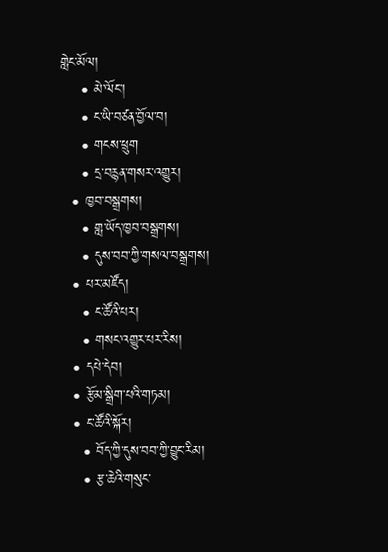གླེང་མོལ།
    • མེ་ལོང་།
    • ང་ཡི་བཙན་བྱོལ་བ།
    • གངས་ཕྲུག
    • དྲ་བརྙན་གསར་འགྱུར།
  • ཁྱབ་བསྒྲགས།
    • གླ་ཡོད་ཁྱབ་བསྒྲགས།
    • དུས་བབ་ཀྱི་གསལ་བསྒྲགས།
  • པར་མཛོད།
    • ང་ཚོའི་པར།
    • གསང་འགྱུར་པར་རིས།
  • དཔེ་དེབ།
  • རྩོམ་སྒྲིག་པའི་གཏམ།
  • ང་ཚོའི་སྐོར།
    • བོད་ཀྱི་དུས་བབ་ཀྱི་བྱུང་རིམ།
    • རྩ་ཆེའི་གསུང་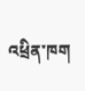འཕྲིན་ཁག